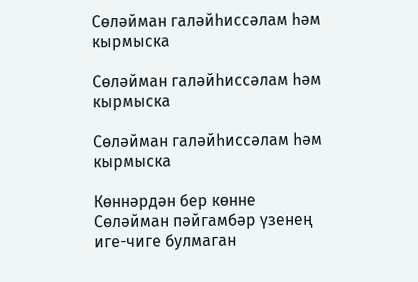Сөләйман галәйһиссәлам һәм кырмыска

Сөләйман галәйһиссәлам һәм кырмыска

Сөләйман галәйһиссәлам һәм кырмыска

Көннәрдән бер көнне Сөләйман пәйгамбәр үзенең иге-чиге булмаган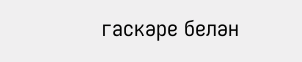гаскәре белән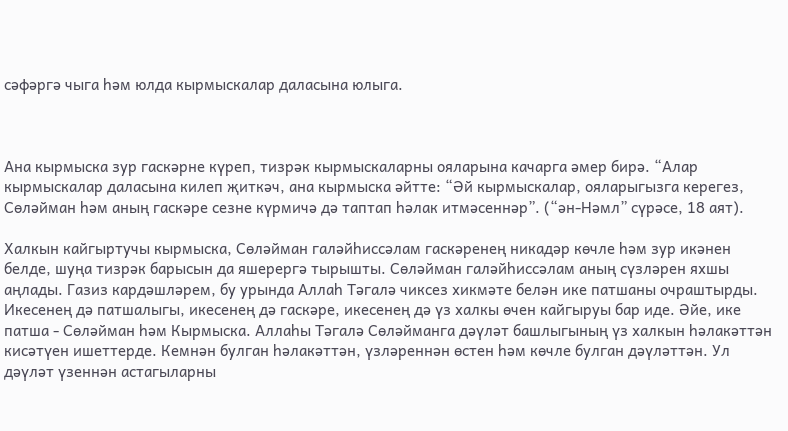сәфәргә чыга һәм юлда кырмыскалар даласына юлыга.



Ана кырмыска зур гаскәрне күреп, тизрәк кырмыскаларны ояларына качарга әмер бирә. “Алар кырмыскалар даласына килеп җиткәч, ана кырмыска әйтте: “Әй кырмыскалар, ояларыгызга керегез, Сөләйман һәм аның гаскәре сезне күрмичә дә таптап һәлак итмәсеннәр”. (“ән-Нәмл” сүрәсе, 18 аят).

Халкын кайгыртучы кырмыска, Сөләйман галәйһиссәлам гаскәренең никадәр көчле һәм зур икәнен белде, шуңа тизрәк барысын да яшерергә тырышты. Сөләйман галәйһиссәлам аның сүзләрен яхшы аңлады. Газиз кардәшләрем, бу урында Аллаһ Тәгалә чиксез хикмәте белән ике патшаны очраштырды. Икесенең дә патшалыгы, икесенең дә гаскәре, икесенең дә үз халкы өчен кайгыруы бар иде. Әйе, ике патша - Сөләйман һәм Кырмыска. Аллаһы Тәгалә Сөләйманга дәүләт башлыгының үз халкын һәлакәттән кисәтүен ишеттерде. Кемнән булган һәлакәттән, үзләреннән өстен һәм көчле булган дәүләттән. Ул дәүләт үзеннән астагыларны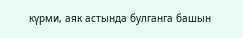күрми, аяк астында булганга башын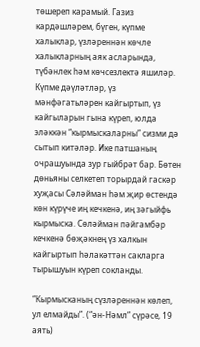төшереп карамый. Газиз кардәшләрем, бүген, күпме халыклар, үзләреннән көчле халыкларның аяк асларында, түбәнлек һәм көчсезлектә яшиләр. Күпме дәүләтләр, үз мәнфәгатьләрен кайгыртып, үз кайгыларын гына күреп, юлда эләккән “кырмыскаларны” сизми дә сытып китәләр. Ике патшаның очрашуында зур гыйбрәт бар. Бөтен дөньяны селкетеп торырдай гаскәр хуҗасы Сәләйман һәм җир өстендә көн күрүче иң кечкенә, иң зәгыйфь кырмыска. Сөләйман пәйгамбәр кечкенә бөҗәкнең үз халкын кайгыртып һәлакәттән сакларга тырышуын күреп сокланды.

“Кырмысканың сүзләреннән көлеп, ул елмайды”. (“ән-Нәмл” сүрәсе, 19 аять)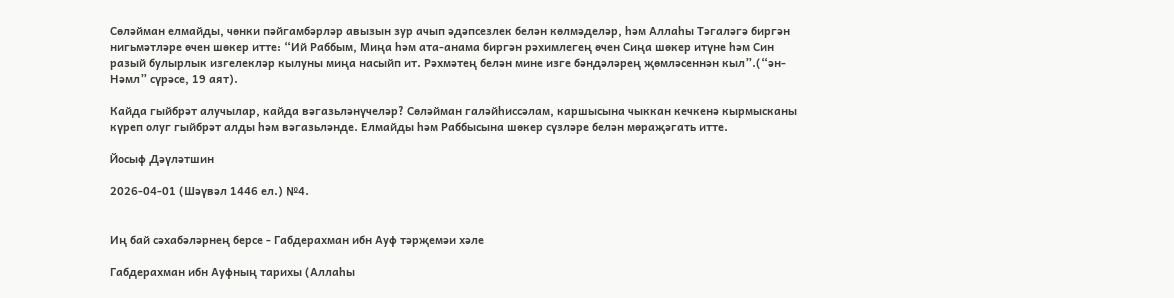Сөләйман елмайды, чөнки пәйгамбәрләр авызын зур ачып әдәпсезлек белән көлмәделәр, һәм Аллаһы Тәгаләгә биргән нигьмәтләре өчен шөкер итте: “Ий Раббым, Миңа һәм ата-анама биргән рәхимлегең өчен Сиңа шөкер итүне һәм Син разый булырлык изгелекләр кылуны миңа насыйп ит. Рәхмәтең белән мине изге бәндәләрең җөмләсеннән кыл”.(“ән-Нәмл” сүрәсе, 19 аят).

Кайда гыйбрәт алучылар, кайда вәгазьләнүчеләр? Сөләйман галәйһиссәлам, каршысына чыккан кечкенә кырмысканы күреп олуг гыйбрәт алды һәм вәгазьләнде. Елмайды һәм Раббысына шөкер сүзләре белән мөраҗәгать итте.

Йосыф Дәүләтшин

2026-04-01 (Шәүвәл 1446 ел.) №4.


Иң бай сәхабәләрнең берсе - Габдерахман ибн Ауф тәрҗемәи хәле

Габдерахман ибн Ауфның тарихы (Аллаһы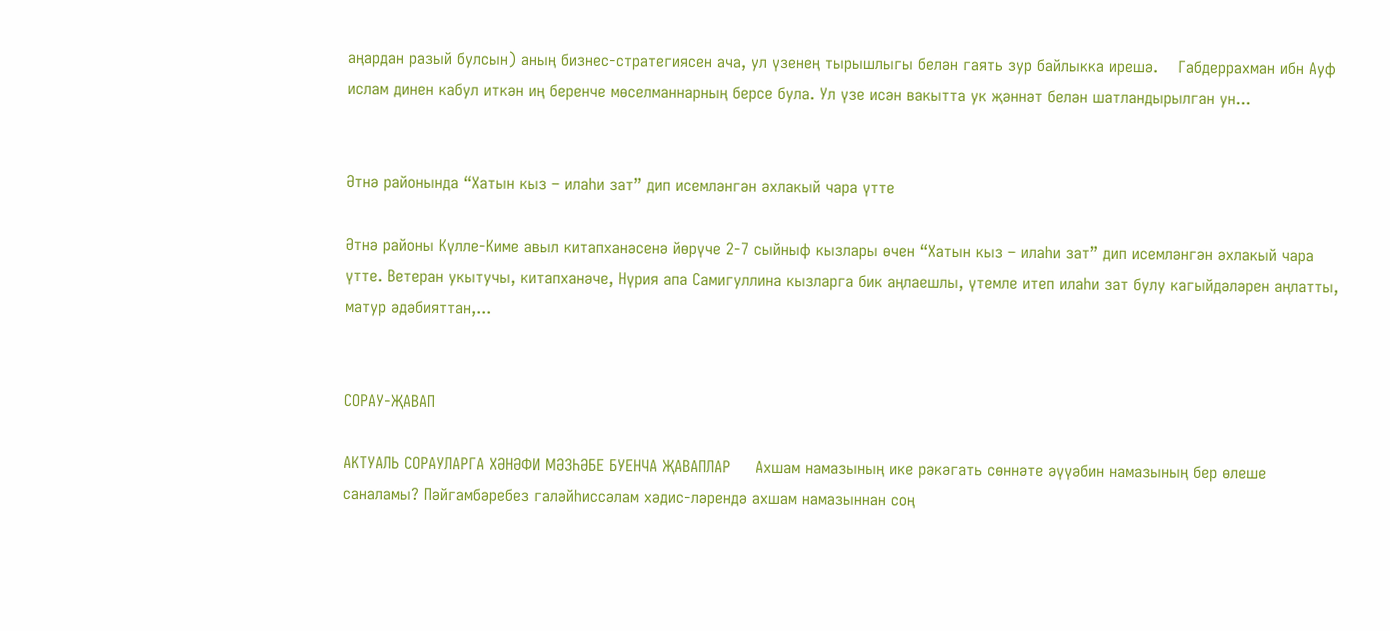аңардан разый булсын) аның бизнес-стратегиясен ача, ул үзенең тырышлыгы белән гаять зур байлыкка ирешә.    Габдеррахман ибн Ауф ислам динен кабул иткән иң беренче мөселманнарның берсе була. Ул үзе исән вакытта ук җәннәт белән шатландырылган ун...


Әтнә районында “Хатын кыз – илаһи зат” дип исемләнгән әхлакый чара үтте

Әтнә районы Күлле-Киме авыл китапханәсенә йөрүче 2-7 сыйныф кызлары өчен “Хатын кыз – илаһи зат” дип исемләнгән әхлакый чара үтте. Ветеран укытучы, китапханәче, Нүрия апа Самигуллина кызларга бик аңлаешлы, үтемле итеп илаһи зат булу кагыйдәләрен аңлатты, матур әдәбияттан,...


СОРАУ-ҖАВАП

АКТУАЛЬ СОРАУЛАРГА ХӘНӘФИ МӘЗҺӘБЕ БУЕНЧА ҖАВАПЛАР     Ахшам намазының ике рәкәгать сөннәте әүүәбин намазының бер өлеше саналамы? Пәйгамбәребез галәйһиссәлам хәдис-ләрендә ахшам намазыннан соң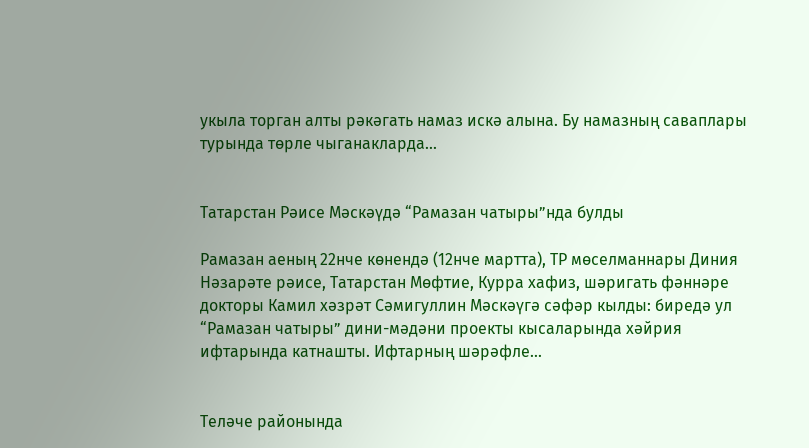укыла торган алты рәкәгать намаз искә алына. Бу намазның саваплары турында төрле чыганакларда...


Татарстан Рәисе Мәскәүдә “Рамазан чатыры”нда булды

Рамазан аеның 22нче көнендә (12нче мартта), ТР мөселманнары Диния Нәзарәте рәисе, Татарстан Мөфтие, Курра хафиз, шәригать фәннәре докторы Камил хәзрәт Сәмигуллин Мәскәүгә сәфәр кылды: биредә ул “Рамазан чатыры” дини-мәдәни проекты кысаларында хәйрия ифтарында катнашты. Ифтарның шәрәфле...


Теләче районында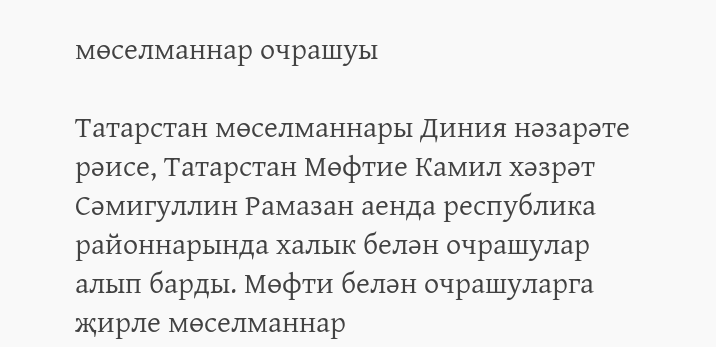мөселманнар очрашуы

Татарстан мөселманнары Диния нәзарәте рәисе, Татарстан Мөфтие Камил хәзрәт Сәмигуллин Рамазан аенда республика районнарында халык белән очрашулар алып барды. Мөфти белән очрашуларга җирле мөселманнар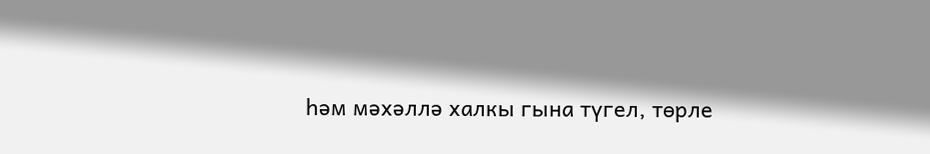һәм мәхәллә халкы гына түгел, төрле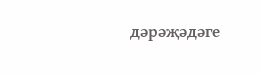дәрәҗәдәге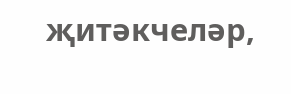җитәкчеләр,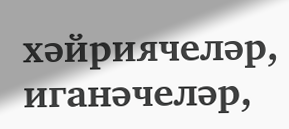хәйриячеләр, иганәчеләр,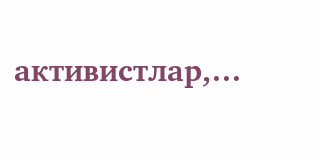активистлар,...